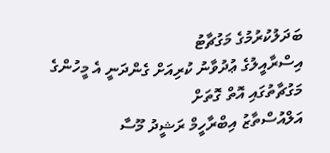ބަދަލުކުރުމުގެ މަގުޗާޓު
އިސްރާއީލުގެ ޢުދުވާނު ކުރިއަށް ގެންދަނީ އެ މީހުންގެ މަގުޗާތުގައި އޮތް ގޮތަށް
އަލްއުސްތާޒު އިބްރާހީމް ރަޝީދު މޫސާ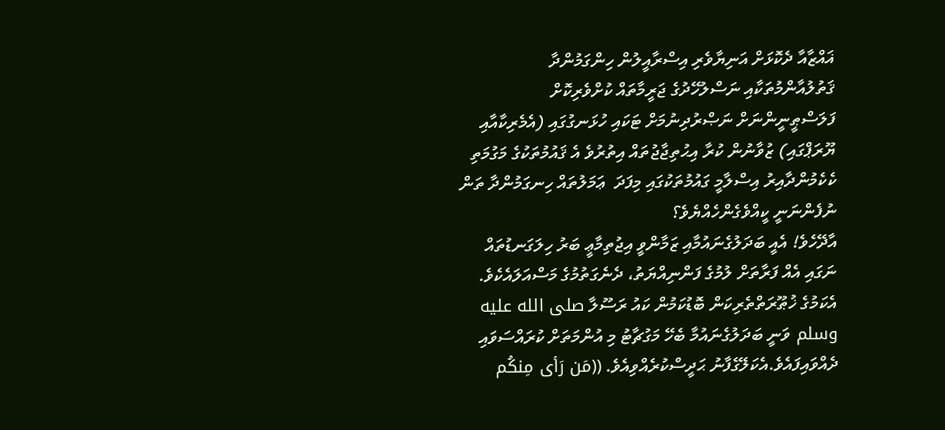ޣައްޒާއާ ދެކޮޅަށް އަނިޔާވެރި އިސްރާއީލުން ހިންގަމުންދާ ޤަތުލުއާންމުތަކާއި ނަސްލުހޭދުގެ ޖަރީމާތައް ކުށްވެރިކޮށް ފަލަސްޠީނީންނަށް ނަޞްރުދިނުމަށް ޓަކައި ހުޅަނގުގައި (އެމެރިކާއާއި ޔޫރަޕްގައި) ޒުވާނުން ކުރާ އިޙުތިޖާޖުތައް އިތުރުވެ އެ ޤައުމުތަކުގެ މަގުމަތި ކެކެމުންދާއިރު އިސްލާމީ ގައުމުތަކުގައި މިފަދަ  ޢަމަލުތައް ހިނގަމުންދާ ތަން ނުފެންނަނީ ކީއްވެގެންހެއްޔެވެ؟
އާދޭހެވެ! އެއީ ބަދަލުގެނައުމާއި ޒަމާންވީ އިޖުތިމާޢީ ބަރު ހިލަގަނޑުތައް ނަގައި އެއް ފަރާތަށް ލުމުގެ ފަންނިއްޔަތު، ދެނެގަތުމުގެ މަސްއަލައެކެވެ. އެކަމުގެ ޚުޠޫރަތްތެރިކަން ބޮޑުކަމުން ކައު ރަސޫލާ صلى الله عليه وسلم ވަނީ ބަދަލުގެނައުމާ ބެހޭ މަގުޗާޓު މި އުންމަތަށް ކުރައްސަވައި ދެއްވައިފައެވެ.އެކަލޭގެފާނު ޙަދީސްކުރެއްވިއެވެ. ((مَن رَأى مِنكُم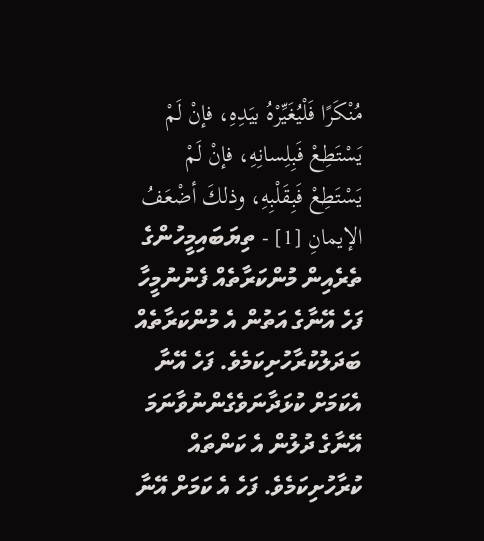مُنْكَرًا فَلْيُغَيِّرْهُ بيَدِهِ، فإنْ لَمْ يَسْتَطِعْ فَبِلِسانِهِ، فإنْ لَمْ يَسْتَطِعْ فَبِقَلْبِهِ، وذلكَ أضْعَفُ الإيمانِ [1] - ތިޔަބައިމީހުންގެ ތެރެއިން މުންކަރާތެއް ފެނުނުމީހާ ފަހެ އޭނާގެ އަތުން އެ މުންކަރާތެއް ބަދަލުކުރާހުށިކަމެވެ. ފަހެ އޭނާ އެކަމަށް ކުޅަދާނަވެގެންނުވާނަމަ އޭނާގެ ދުލުން އެ ކަންތައް ކުރާހުށިކަމެވެ. ފަހެ އެ ކަމަށް އޭނާ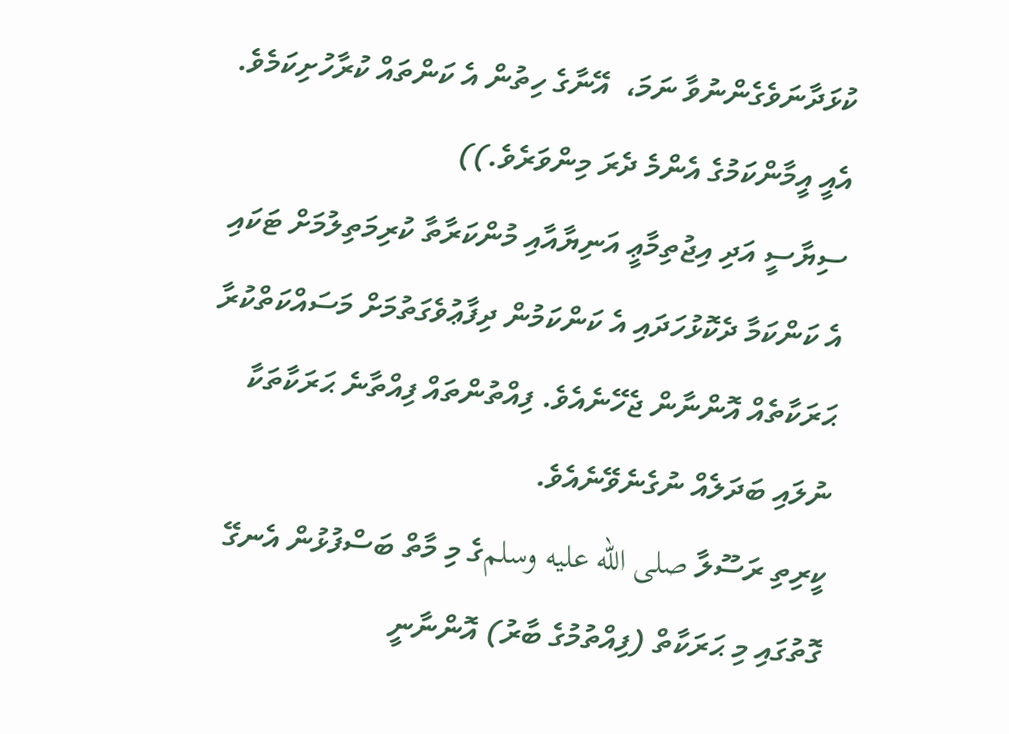ކުޅަދާނަވެގެންނުވާ ނަމަ،  އޭނާގެ ހިތުން އެ ކަންތައް ކުރާހުށިކަމެވެ. އެއީ އީމާންކަމުގެ އެންމެ ދެރަ މިންވަރެވެ.))
ސިޔާސީ އަދި އިޖުތިމާޢީ އަނިޔާއާއި މުންކަރާތާ ކުރިމަތިލުމަށް ޓަކައި އެ ކަންކަމާ ދެކޮޅުހަދައި އެ ކަންކަމުން ދިފާޢުވެގަތުމަށް މަސައްކަތްކުރާ ޙަރަކާތެއް އޮންނާން ޖެހޭނެއެވެ. ފިއްތުންތައް ފިއްތާނެ ޙަރަކާތަކާ ނުލައި ބަދަލެއް ނުގެނެވޭނެއެވެ.
ކީރިތި ރަސޫލާ صلى الله عليه وسلمގެ މި މާތް ބަސްފުޅުން އެނގޭ ގޮތުގައި މި ޙަރަކާތް (ފިއްތުމުގެ ބާރު) އޮންނާނީ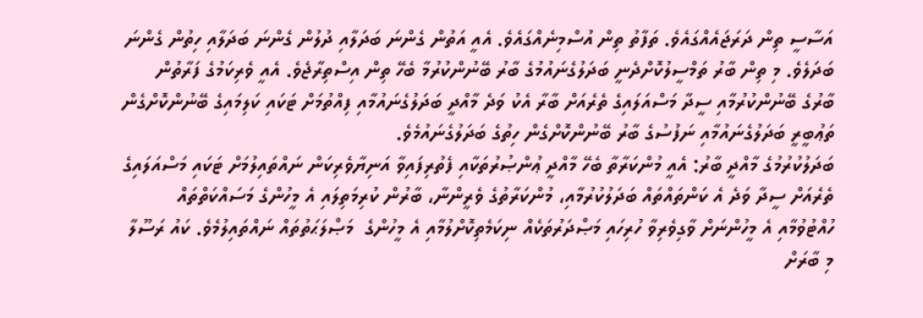އަސާސީ ތިން ދަރަޖައެއްގައެވެ. ތަފާތު ތިން އުސްމިނެއްގައެވެ. އެއީ އަތުން ގެންނަ ބަދަލާއި ދުލުން ގެންނަ ބަދަލާއި ހިތުން ގެންނަ ބަދަލެވެ. މި ތިން ބާރު ތަމްސީލުކޮށްދެނީ ބަދަލުގެނައުމުގެ ބާރު ބޭނުންކުރުމާ ބެހޭ ތިން އިސްތިރާޖެވެ. އެއީ ވެރިކަމުގެ ފަރާތުން ބާރުގެ ބޭނުންކުރުމާއި ސީދާ މަސްއަލައިގެ ތެރެއަށް ބާރާ އެކު ވަދެ މާއްދީ ބަދަލުގެނައުމާއި ފިއްތުމަށް ޓަކައި ކަލިމައިގެ ބޭނުންކޮށްގެން ތަޢުބީރީ ބަދަލުގެނައުމާއި ނަފުސުގެ ބާރު ބޭނުންކޮށްގެން ހިތުގެ ބަދަލުގެނައުމެވެ.
ބަދަލުކުރުމުގެ މާއްދީ ބާރު: އެއީ މުންކަރާތާ ބެހޭ މާއްދީ ޢުންޞުރުތަކާއި ފެތުރިފައިވާ އަނިޔާވެރިކަން ނައްތައިލުމަށް ޓަކައި މަސްއަލައިގެ ތެރެއަށް ސީދާ ވަދެ އެ ކަންތައްތައް ބަދަލުކުރުމާއި، މުންކަރާތުގެ ވެރީންނާ، ބާރުން ކުރިމަތިލައި އެ މީހުންގެ މަސައްކަތްތައް ހުއްޓުވުމާއި އެ މީހުންނަށް ވާގިވެރިވާ ހުރިހައި މަޞްދަރުތަކެއް ނިކަމެތިކޮށްލުމާއި އެ މީހުންގެ  މަޞްލަޙަތުތައް ނައްތައިލުމެވެ. ކައު ރަސޫލާ މި ބާރަށް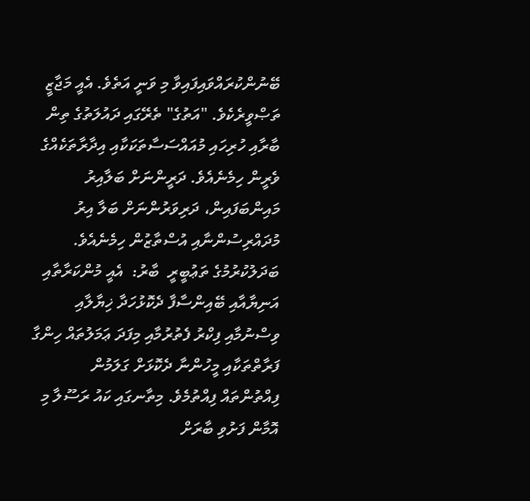ބޭނުންކުރައްވައިފައިވާ މި ވަނީ އަތެވެ. އެއީ މަޖާޒީ ތަޞްވީރެކެވެ. "އަތުގެ" ތެރޭގައި ދައުލަތުގެ ތިން ބާރާއި ހުރިހައި މުއައްސަސާތަކަކާއި އިދާރާތަކެއްގެ ވެރީން ހިމެނެއެވެ. ދަރީންނަށް ބަލާއިރު މައިންބަފައިން، ދަރިވަރުންނަށް ބަލާ އިރު މުދައްރިސުންނާއި އުސްތާޒުން ހިމެނެއެވެ.
ބަދަލުކުރުމުގެ ތަޢުބީރީ  ބާރު:  އެއީ މުންކަރާތާއި އަނިޔާއާއި ބޭއިންސާފާ ދެކޮޅުހަދާ ޚިޔާލާއި ވިސްނުމާއި ފިކްރު ފެތުރުމާއި މިފަދަ ޢަމަލުތައް ހިންގާ ފަރާތްތަކާއި މީހުންނާ ދެކޮޅަށް ގަލަމުން ފިއްތުންތައް ފިއްތުމެވެ. މިތާނގައި ކައު ރަސޫލާ މި އޮމާން ފަށުވި ބާރަށް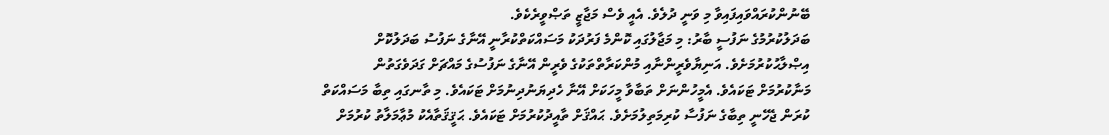ބޭނުންކުރައްވައިފައިވާ މި ވަނީ ދުލެވެ. އެއީ ވެސް މަޖާޒީ ތަޞްވީރެކެވެ.
ބަދަލުކުރުމުގެ ނަފުސީ ބާރު: މި މަޖާލުގައި ކޮންމެ ފަރުދަކު މަސައްކަތްކުރާނީ އޭނާގެ ނަފުސު ބަދަލުކޮށް އިޞްލާޙުކުރުމަށެވެ. އަނިޔާވެރީންނާއި މުންކަރާތްތަކުގެ ވެރީން އޭނާގެ ނަފުސުގެ މައްޗަށް ގަދަވެގަތުން  މަނާކުރުމަށް ޓަކައެވެ. އެމީހުންނަށް ތަބާވާ މީހަކަށް އޭނާ ހެދިޔަނުދިނުމަށް ޓަކައެވެ. މި ތާނގައި ތިބާ މަސައްކަތް ކުރަން ޖެހޭނީ ތިބާގެ ނަފުސާ ކުރިމަތިލުމަށެވެ. ޙައްޤަށް ތާއީދުކުރުމަށް ޓަކައެވެ. ޙަޤީޤަތާއެކު މުޢާމަލާތު ކުރުމަށް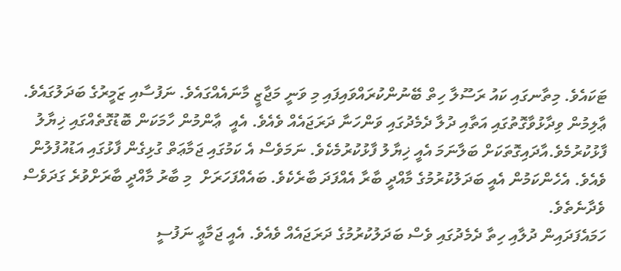ޓަކައެވެ. މިތާނގައި ކައު ރަސޫލާ ހިތް ބޭނުންކުރައްވައިފައި މި ވަނީ މަޖާޒީ މާނައެއްގައެވެ. ނަފުސާއި ޒަމީރުގެ ބަދަލުގައެވެ.
ޢާލިމުން ވިދާޅުވާގޮތުގައި އަތާއި ދުލާ ދެމެދުގައި ވަންހަނާ ދަރަޖައެއް ވެއެވެ. އެއީ  ޢާންމުން ހާމަކަން ބޮޑުގޮތެއްގައި ޚިޔާލު ފާޅުކުރުމެވެ.އާދައިގޮތަކަށް ބަލާނަމަ އެއީ ޚިޔާލު ފާޅުކުރުމެކެވެ. ނަމަވެސް އެ ކަމުގައި ޖަމާޢަތް ގުޅިގެން ފާޅުގައި އަޑުއުފުލުން ވެއެވެ. އެހެންކަމުން އެއީ ބަދަލުކުރުމުގެ މާއްދީ ބާރާ އެއްފަދަ ބާރެކެވެ. ބައެއްފަހަރަށް  މި ބާރު މާއްދީ ބާރަށްވުރެ ގަދަވެސް ވެދާނެތެވެ.
ހަމައެފަދައިން ދުލާއި ހިތާ ދެމެދުގައި ވެސް ބަދަލުކުރުމުގެ ދަރަޖައެއް ވެއެވެ. އެއީ ޖަމާޢީ ނަފުސީ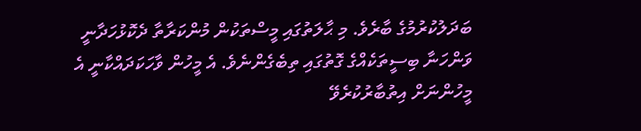ބަދަލުކުރުމުގެ ބާރެވެ. މި ޙާލަތުގައި މީސްތަކުން މުންކަރާތާ ދެކޮޅުހަދާނީ ވަންހަނާ ބިސީތަކެއްގެ ގޮތުގައި ތިބެގެންނެވެ. އެ މީހުން ވާހަކަދައްކާނީ އެ  މީހުންނަށް އިތުބާރުކުރެވޭ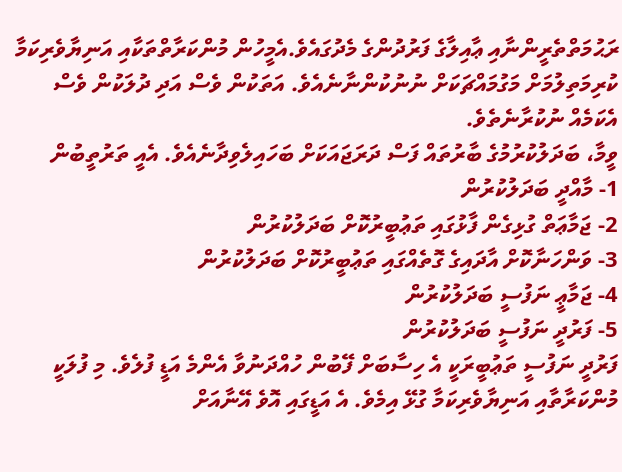ރަޙުމަތްތެރީންނާއި ޢާއިލާގެ ފަރުދުންގެ މެދުގައެވެ.އެމީހުން މުންކަރާތްތަކާއި އަނިޔާވެރިކަމާ ކުރިމަތިލުމަށް މަގުމައްޗަކަށް ނުނުކުންނާނެއެވެ. އަތަކުން ވެސް އަދި ދުލަކުން ވެސް އެކަމެއް ނުކުރާނެތެވެ.
ވީމާ، ބަދަލުކުރުމުގެ ބާރުތައް ފަސް ދަރަޖައަކަށް ބަހައިލެވިދާނެއެވެ. އެއީ ތަރުތީބުން
1- މާއްދީ ބަދަލުކުރުން
2- ޖަމާޢަތް ގުޅިގެން ފާޅުގައި ތަޢުބީރުކޮށް ބަދަލުކުރުން
3- ވަންހަނާކޮށް އާދައިގެ ގޮތެއްގައި ތަޢުބީރުކޮށް ބަދަލުކުރުން
4- ޖަމާޢީ ނަފުސީ ބަދަލުކުރުން
5- ފަރުދީ ނަފުސީ ބަދަލުކުރުން
ފަރުދީ ނަފުސީ ތަޢުބީރަކީ އެ ހިސާބަށް ފޭބުން ހުއްދަނުވާ އެންމެ އަޑީ ފުލެވެ. މި ފުލަކީ މުންކަރާތާއި އަނިޔާވެރިކަމާ ގުޅޭ އިމެވެ. އެ އަޑީގައި އޮވެ އޭނާއަށް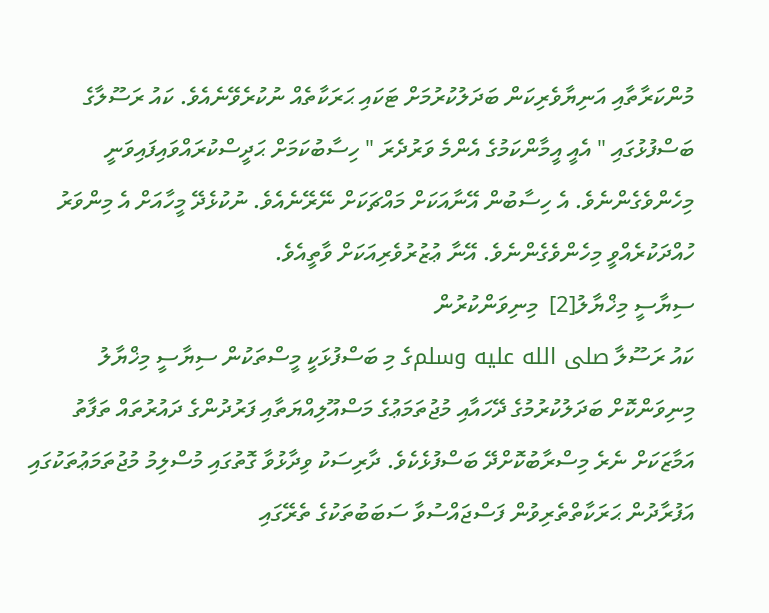މުންކަރާތާއި އަނިޔާވެރިކަން ބަދަލުކުރުމަށް ޓަކައި ޙަރަކާތެއް ނުކުރެވޭނެއެވެ. ކައު ރަސޫލާގެ ބަސްފުޅުގައި " އެއީ އީމާންކަމުގެ އެންމެ ވަރުދެރަ " ހިސާބުކަމަށް ޙަދީސްކުރައްވައިފައިވަނީ މިހެންވެގެންނެވެ. އެ ހިސާބުން އޭނާއަކަށް މައްޗަކަށް ނޭރޭނެއެވެ. ނުކުޅެދޭ މީހާއަށް އެ މިންވަރު ހުއްދަކުރެއްވީ މިހެންވެގެންނެވެ. އޭނާ ޢުޒުރުވެރިއަކަށް ވާތީއެވެ.
ސިޔާސީ މިޚްޔާލު[2]  މިނިވަންކުރުން
ކައު ރަސޫލާ صلى الله عليه وسلمގެ މި ބަސްފުޅަކީ މީސްތަކުން ސިޔާސީ މިޚްޔާލު މިނިވަންކޮށް ބަދަލުކުރުމުގެ ދޭހައާއި މުޖުތަމަޢުގެ މަސްއޫލިއްޔަތާއި ފަރުދުންގެ ދައުރުތައް ތަފާތު އަމާޒަކަށް ނެރެ މިސްރާބުކޮށްދޭ ބަސްފުޅެކެވެ. ދާރިސަކު ވިދާޅުވާ ގޮތުގައި މުސްލިމު މުޖުތަމަޢުތަކުގައި އަފުރާދުން ޙަރަކާތްތެރިވުން ފަސްޖައްސުވާ ސަބަބުތަކުގެ ތެރޭގައި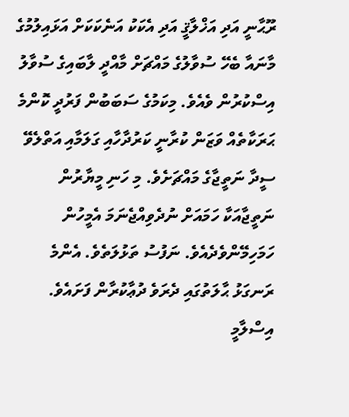ރޫޙާނީ އަދި އަޚްލާޤީ އަދި އެކަކު އަނެކަކަށް އަޅައިލުމުގެ މާނައާ ބެހޭ ސުވާލުގެ މައްޗަށް މާއްދީ ލާބައިގެ ސުވާލު އިސްކުރުން ވެއެވެ. މިކަމުގެ ސަބަބުން ފަރުދީ ކޮންމެ ޙަރަކާތެއް ވަޒަން ކުރާނީ ކަރުދާހާއި ގަލަމާއި އަތްލެވޭ ސީދާ ނަތީޖާގެ މައްޗަށެވެ. މި ހަނި މީޔާރުން ނަތީޖާއަކާ ހަމައަށް ނުދެވިއްޖެނަމަ އެމީހުން ހަމަހިމޭންވެދެއެވެ. ނަފުސު ތަޅުލަތެވެ. އެންމެ ރަނގަޅު ޙާލަތުގައި ދެރަވެ ދުޢާކުރާން ފަށައެވެ. އިސްލާމީ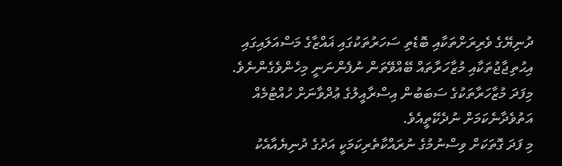ދުނިޔޭގެ ވެރިރަށްތަކާއި ބޮޑެތި ސަހަރުތަކުގައި ޣައްޒާގެ މަސްއަލައިގައި  އިޙުތިޖާޖުތަކާއި މުޒާހަރާތައް ބޭއްވޭތަން ނުފެންނަނީ މިހެންވެގެންނެވެ. މިފަދަ މުޒާހަރާތަކުގެ ސަބަބުން އިސްރާއީލުގެ ޢުދްވާނަށް ހުއްޓުމެއް އަތުވެދާނެކަމަށް ނުދެކޭތީއެވެ.
މި ފަދަ ގޮތަކަށް ވިސްނުމުގެ ނުރައްކާތެރިކަމަކީ އަދުގެ ދުނިޔެއާއެކު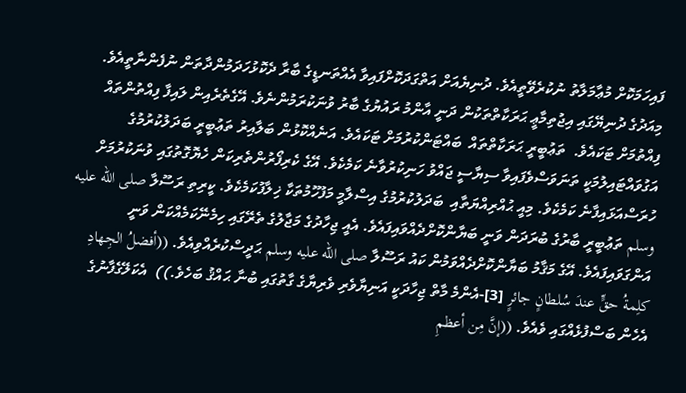ފައިހަމަކޮށް މުޢާމަލާތު ނުކުރެވޭތީއެވެ. ދުނިޔެއަށް އަތްގަދަކޮށްފައިވާ އެއްތަނޑީގެ ބާރާ ދެކޮޅުހަދަމުންދާތަން ނުފެންނާތީއެވެ. މިއަދުގެ ދުނިޔޭގައި އިޖުތިމާޢީ ޙަރަކާތްތަކުން ދަނީ އާންމު ރައުޔުގެ ބާރު ވުނަކުރަމުންނެވެ. އޭގެތެރެއިން ލައިފާ ފިއްތުންތައް  ފިއްތުމަށް ޓަކައެވެ.  ތަޢުބީރީ ޙަރަކާތްތައް  ބައްޓަންކުރުމަށް ޓަކައެވެ. އަނެއްކޮޅުން ބަލާއިރު ތަޢުބީރީ ބަދަލުކުރުމުގެ އަގުވައްޓައިލުމަކީ ތަނަވަސްވެފައިވާ ސިޔާސީ ޖައްވު ހަނިކުރުވާނެ ކަމެކެވެ. އޭގެ ކެރިފޯރުންތެރިކަން ހެޔޮގޮތުގައި ވުނަކުރުމަށް ހުރަސްއަޅައިފާނެ ކަމެކެވެ. މިއީ ޙުއްރިއްޔަތާއި  ބަދަލުކުރުމުގެ އިސްލާމީ މަފުހޫމުތަކާ ޚިލާފުކަމެކެވެ. ކީރިތި ރަސޫލާ صلى الله عليه وسلم ތަޢުބީރީ ބާރުގެ ބުރަދަން ވަނީ ބަޔާންކޮށްދެއްވައިފައެވެ. އެއީ ޖިހާދުގެ މަޖާލުގެ ތެރޭގައި ހިމެނޭކަމެއްކަން ވަނީ އަންގަވައިފައެވެ. އޭގެ މަޤާމު ބަޔާންކޮށްދެއްވަމުން ކައު ރަސޫލާ صلى الله عليه وسلم ޙަދީސްކުރެއްވިއެވެ. ((أفضلُ الجِهادِ كلِمةُ حقٍّ عندَ سُلطانٍ جائرٍ [3]-އެންމެ މާތް ޖިހާދަކީ އަނިޔާވެރި ވެރިޔާގެ ގާތުގައި ބުނާ ޙައްޤު ބަހެވެ.))  އެކަލޭގެފާނުގެ އެހެން ބަސްފުޅެއްގައި ވެއެވެ. ((إنَّ مِن أعظمِ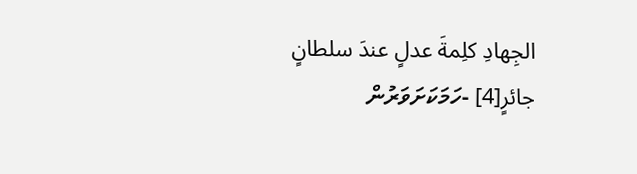الجِهادِ كلِمةَ عدلٍ عندَ سلطانٍ جائرٍ[4] -ހަމަކަށަވަރުން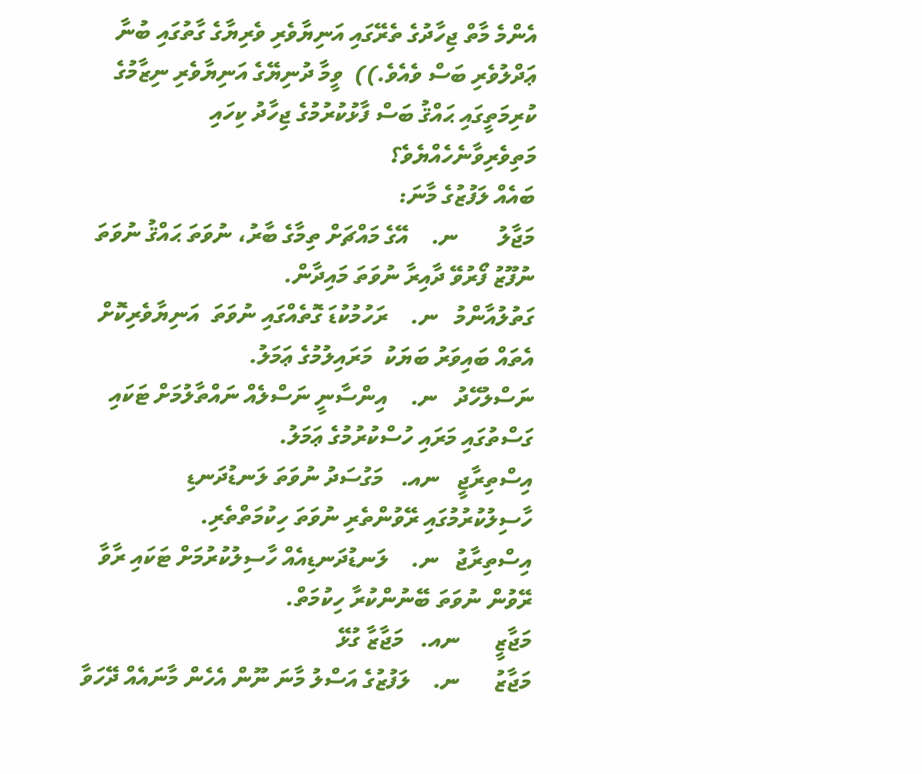އެންމެ މާތް ޖިހާދުގެ ތެރޭގައި އަނިޔާވެރި ވެރިޔާގެ ގާތުގައި ބުނާ ޢަދްލުވެރި ބަސް ވެއެވެ.))  ވީމާ ދުނިޔޭގެ އަނިޔާވެރި ނިޒާމުގެ ކުރިމަތީގައި ޙައްޤު ބަސް ފާޅުކުރުމުގެ ޖިހާދު ކިހައި މަތިވެރިވާނެހެއްޔެވެ؟
ބައެއް ލަފުޒުގެ މާނަ:
މަޖާލު       ނ.    އޭގެ މައްޗަށް ތިމާގެ ބާރު، ނުވަތަ ޙައްޤު ނުވަތަ ނުފޫޒު ފޯރުވޭ ދާއިރާ ނުވަތަ މައިދާން.
ގަތުލުއާންމު   ނ.    ރަހުމުކުޑަ ގޮތެއްގައި ނުވަތަ  އަނިޔާވެރިކޮށް އެތައް ބައިވަރު ބަޔަކު  މަރައިލުމުގެ ޢަމަލު.
ނަސްލުހޭދު   ނ.    އިންސާނީ ނަސްލެއް ނައްތާލުމަށް ޓަކައި ގަސްތުގައި މަރައި ހުސްކުރުމުގެ ޢަމަލު.
އިސްތިރާޖީ   ނއ.   މަގުސަދު ނުވަތަ ލަނޑުދަނޑި ހާސިލުކުރުމުގައި ރޭވުންތެރި ނުވަތަ ހިކުމަތްތެރި.
އިސްތިރާޖު   ނ.    ލަނޑުދަނޑިއެއް ހާސިލުކުރުމަށް ޓަކައި ރާވާ ރޭވުން ނުވަތަ ބޭނުންކުރާ ހިކުމަތް.
މަޖާޒީ      ނއ.   މަޖާޒާ ގުޅޭ
މަޖާޒު      ނ.    ލަފުޒުގެ އަސްލު މާނަ ނޫން އެހެން މާނައެއް ދޭހަވާ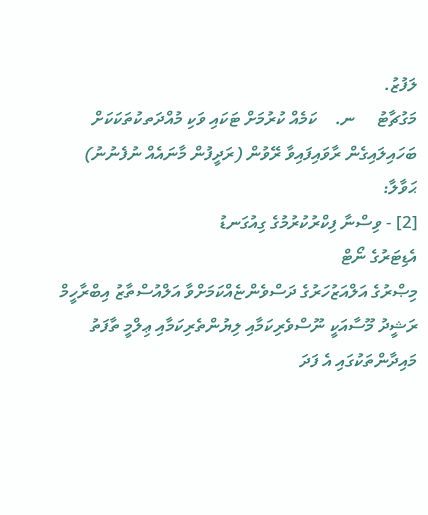ލަފުޒު.
މަގުޗާޓު     ނ.    ކަމެއް ކުރުމަށް ޓަކައި ވަކި މުއްދަތކުތަކަކަށް ބަހައިލައިގެން ރާވައިފައިވާ ރޭވުން (ރަދީފުން މާނައެއް ނުފެނުނު)
ޙަވާލާ:
[2] - ވިސްނާ ފިކްރުކުރުމުގެ ގިއުގަނޑު
އެޑިޓަރުގެ ނޯޓް
މިޞްރުގެ އަލްއަޒުހަރުގެ ދަސްވެންޏެއްކަމަށްވާ އަލްއުސްތާޒު އިބްރާހީމް ރަޝީދު މޫސާއަކީ ނޫސްވެރިކަމާއި ލިޔުންތެރިކަމާއި ޢިލްމީ ތާފަތު މައިދާންތަކުގައި އެ ފަދަ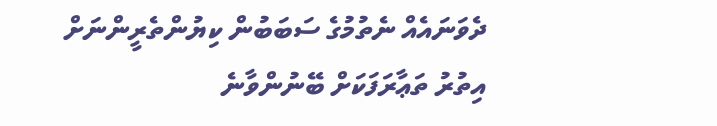ދެވަނައެއް ނެތުމުގެ ސަބަބުން ކިޔުންތެރީންނަށް އިތުރު ތަޢާރަފަކަށް ބޭނުންވާނެ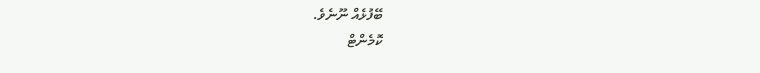ބޭފުޅެއް ނޫނެވެ.
ކޮމެންޓް